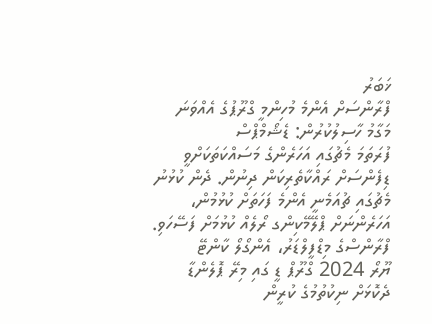ޚަބަރު
ފްރާންސަށް އެންމެ މުހިންމީ ގްރޫޕުގެ އެއްވަނަ މަގާމު ހާސިލުކުރުން: ޑެޝޯމްޕްސް
ފުރަތަމަ މެޗުގައި އަހަރެންގެ މަސައްކަތަކަށްވީ ޑިފެންސަށް ރައްކާތެރިކަން ދިނުން. ދެން ކުޅުނު މެޗުގައި ޗުއަމެނީ އެންމެ ފަހަތަށް ކުޅުމުން، އަހަރެންނަށް ޕްލޭމޭކިންގ ރޯލެއް ކުޅުމަށް ފަސޭހަވި.
ފްރާންސްގެ މިޑްފީލްޑަރު، އެންގޯލޯ ކާންޓޭ
ޔޫރޯ 2024 ގްރޫޕް ޑީ ގައި މިރޭ ޕޮލެންޑާ ދެކޮޅަށް ނިކުތުމުގެ ކުރީން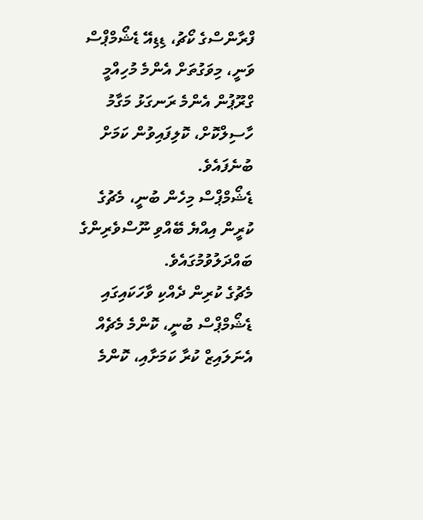ފްރާންސްގެ ކޯޗު، ޑިޑިއޭ ޑެޝޯމްޕްސް ވަނީ، މިވަގުތަށް އެންމެ މުހިއްމީ ގްރޫޕުން އެންމެ ރަނގަޅު މަގާމު ހާސިލްކޮށް، ކޮލިފައިވުން ކަމަށް ބުނެފައެވެ.
ޑެޝޯމްޕްސް މިހެން ބުނީ، މެޗުގެ ކުރީން އިއްޔެ ބޭއްވި ނޫސްވެރިންގެ ބައްދަލުވުމުގައެވެ.
މެޗުގެ ކުރިން ދެއްކި ވާހަކައިގައި ޑެޝޯމްޕްސް ބުނީ، ކޮންމެ މެޗެއް އެނަލައިޒް ކުރާ ކަމަށާއި، ކޮންމެ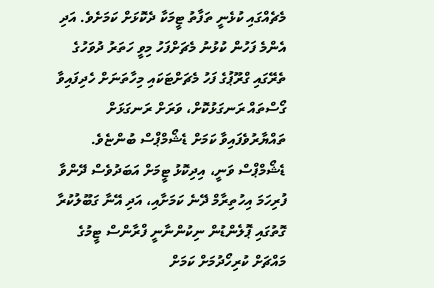މެޗެއްގައި ކުޅެނީ ތަފާތު ޓީމަކާ ދެކޮޅަށް ކަމަށެވެ. އަދި އެންމެ ފަހުން ކުޅުނު މެޗަށްފަހު މިވީ ހަތަރު ދުވަހުގެ ތެރޭގައި ގްރޫޕުގެ ފަހު މެޗަށްޓަކައި މިހާތަނަށް ހެދިފައިވާ ގޯސްތައް ރަނގަޅުކޮށް، ވަރަށް ރަނގަޅަށް ތައްޔާރުވެފައިވާ ކަމަށް ޑެޝޯމްޕްސް ބުންޏެވެ.
ޑެޝޯމްޕްސް ވަނީ، އިދިކޮޅު ޓީމަށް އަބަދުވެސް ދޭންވާ ފުރިހަމަ އިހުތިރާމް ދޭނެ ކަމަށާއި، އަދި އޭނާ ގަބޫލުކުރާ ގޮތުގައި ޕޮލެންޑުން ނިކުންނާނީ ފްރާންސް ޓީމުގެ މައްޗަށް ކުރިހޯދުމަށް ކަމަށް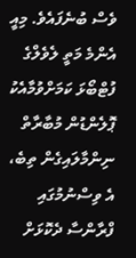ވެސް ބުނެފައެވެ. މިއީ އެންމެ މަތީ ލެވެލްގެ ފުޓްބޯޅަ ކަމަށްވުމާއެކު ޕޮލެންޑުން މުބާރާތް ނިންމާލައިގެން ތިބެ، އެ ވިސްނުމުގައި ފްރާންސާ ދެކޮޅަށް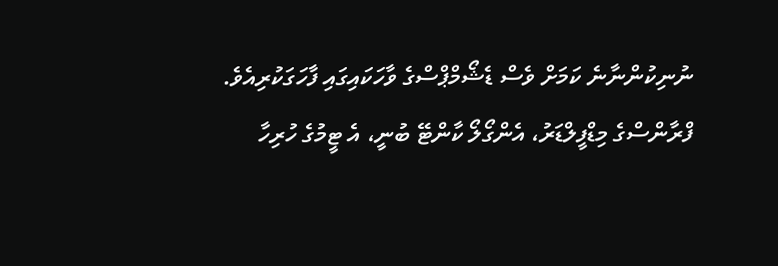ނުނިކުންނާނެ ކަމަށް ވެސް ޑެޝޯމްޕްސްގެ ވާހަކައިގައި ފާހަގަކުރިއެވެ.
ފްރާންސްގެ މިޑްފީލްޑަރު، އެންގޯލޯ ކާންޓޭ ބުނީ، އެ ޓީމުގެ ހުރިހާ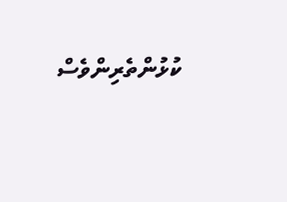ކުޅުންތެރިންވެސް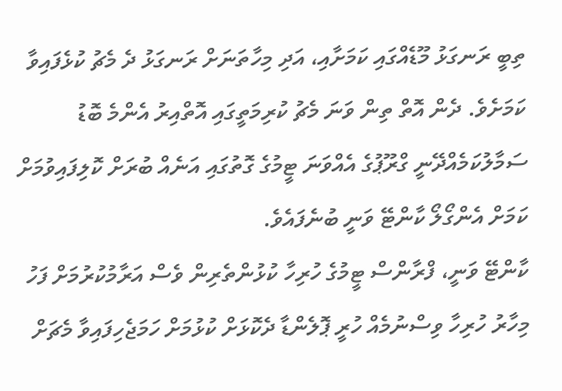ތިބީ ރަނގަޅު މޫޑެއްގައި ކަމަށާއި، އަދި މިހާތަނަށް ރަނގަޅު ދެ މެޗު ކުޅެފައިވާ ކަމަށެވެ. ދެން އޮތް ތިން ވަނަ މެޗު ކުރިމަތީގައި އޮތްއިރު އެންމެ ބޮޑު ސަމާލުކަމެއްދޭނީ ގްރޫޕުގެ އެއްވަނަ ޓީމުގެ ގޮތުގައި އަނެއް ބުރަށް ކޮލިފައިވުމަށް ކަމަށް އެންގޯލޯ ކާންޓޭ ވަނީ ބުނެފައެވެ.
ކާންޓޭ ވަނީ، ފްރާންސް ޓީމުގެ ހުރިހާ ކުޅުންތެރިން ވެސް އަރާމުކުރުމަށް ފަހު މިހާރު ހުރިހާ ވިސްނުމެއް ހުރީ ޕޮލެންޑާ ދެކޮޅަށް ކުޅުމަށް ހަމަޖެހިފައިވާ މެޗަށް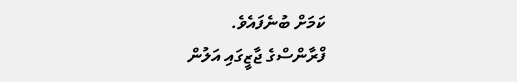ކަމަށް ބުނެފައެވެ.
ފްރާންސްގެ ޖާޒީގައި އަލުން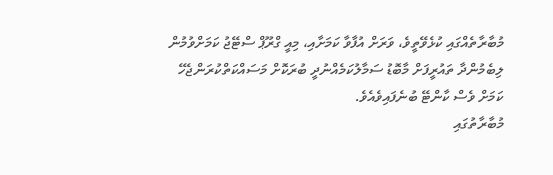މުބާރާތެއްގައި ކުޅެވޭތީވެ، ވަރަށް އުފާވާ ކަމަށާއި، މިއީ ގްރޫޕް ސްޓޭޖު ކަމަށްވުމުން ލިބެމުންދާ ތައުރީފަށް މާބޮޑު ސަމާލުކަމެއްނުދީ ބުރަކޮށް މަސައްކަތްކުރަންޖެހޭ ކަމަށް ވެސް ކާންޓޭ ބުނެފައިވެއެވެ.
މުބާރާތުގައި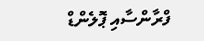ފްރާންސާއި ޕޮލެންޑް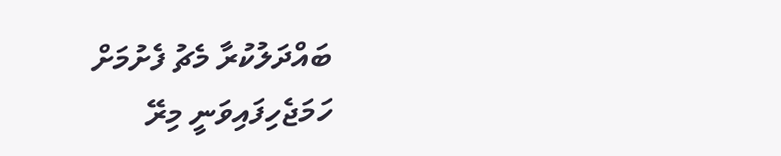ބައްދަލުކުރާ މެޗު ފެށުމަށް ހަމަޖެހިފައިވަނީ މިރޭ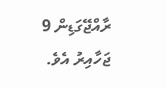ރާއްޖޭގަޑިން 9 ޖަހާއިރު އެވެ.